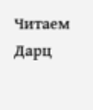Читаем Дарц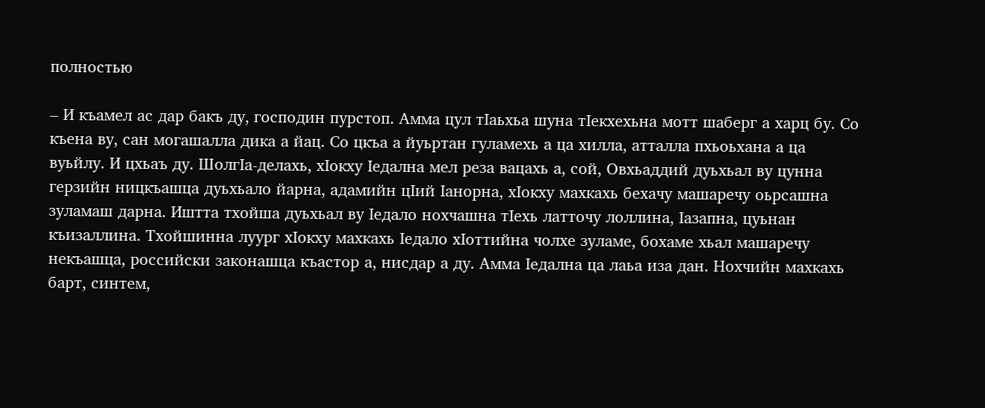полностью

– И къамел ас дар бакъ ду, господин пурстоп. Амма цул тIаьхьа шуна тIекхехьна мотт шаберг а харц бу. Со къена ву, сан могашалла дика а йац. Со цкъа а йуьртан гуламехь а ца хилла, атталла пхьоьхана а ца вуьйлу. И цхьаъ ду. ШолгIа-делахь, хIокху Iедална мел реза вацахь а, сой, Овхьаддий дуьхьал ву цунна герзийн ницкъашца дуьхьало йарна, адамийн цIий Iанорна, хIокху махкахь бехачу машаречу оьрсашна зуламаш дарна. Иштта тхойша дуьхьал ву Iедало нохчашна тIехь латточу лоллина, Iазапна, цуьнан къизаллина. Тхойшинна луург хIокху махкахь Iедало хIоттийна чолхе зуламе, бохаме хьал машаречу некъашца, российски законашца къастор а, нисдар а ду. Амма Iедална ца лаьа иза дан. Нохчийн махкахь барт, синтем,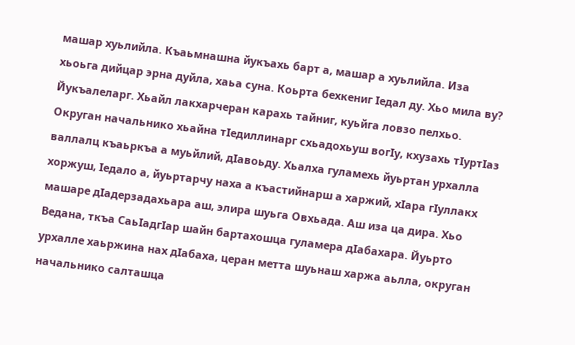машар хуьлийла. Къаьмнашна йукъахь барт а, машар а хуьлийла. Иза хьоьга дийцар эрна дуйла, хаьа суна. Коьрта бехкениг Iедал ду. Хьо мила вy? Йукъалеларг. Хьайл лакхарчеран карахь тайниг, куьйга ловзо пелхьо. Округан начальнико хьайна тIедиллинарг схьадохьуш вогIу, кхузахь тIуртIаз валлалц къаьркъа а муьйлий, дIавоьду. Хьалха гуламехь йуьртан урхалла хоржуш, Iедало а, йуьртарчу наха а къастийнарш а харжий, хIара гIуллакх машаре дIадерзадахьара аш, элира шуьга Овхьада. Аш иза ца дира. Хьо Ведана, ткъа СаьIадгIар шайн бартахошца гуламера дIабахара. Йуьрто урхалле хаьржина нах дIабаха, церан метта шуьнаш харжа аьлла, округан начальнико салташца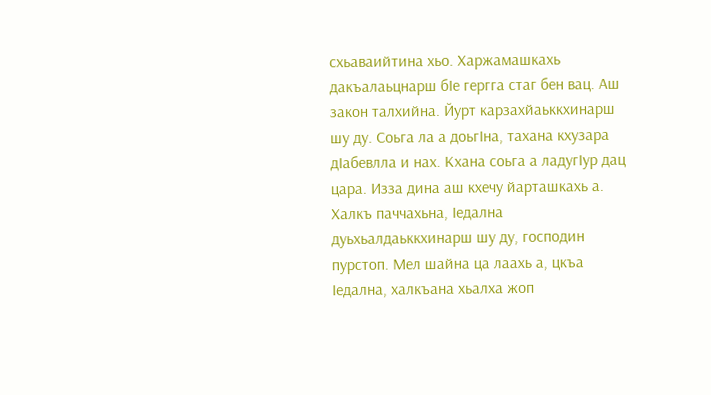схьаваийтина хьо. Харжамашкахь дакъалаьцнарш бIе гергга стаг бен вац. Аш закон талхийна. Йурт карзахйаьккхинарш шу ду. Соьга ла а доьгIна, тахана кхузара дIабевлла и нах. Кхана соьга а ладугIур дац цара. Изза дина аш кхечу йарташкахь а. Халкъ паччахьна, Iедална дуьхьалдаьккхинарш шу ду, господин пурстоп. Мел шайна ца лаахь а, цкъа Iедална, халкъана хьалха жоп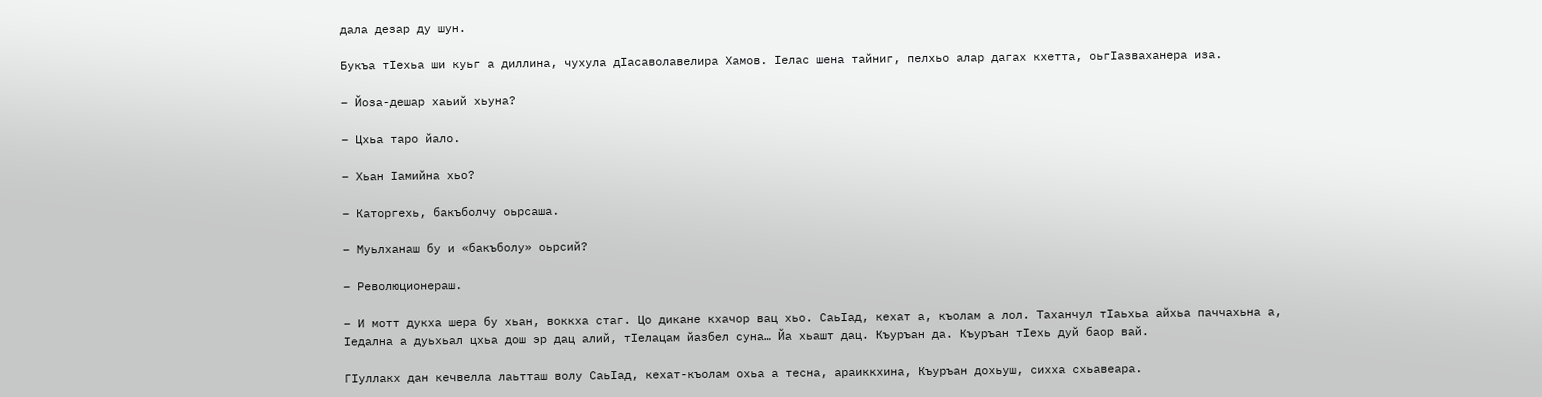дала дезар ду шун.

Букъа тIехьа ши куьг а диллина, чухула дIасаволавелира Хамов. Iелас шена тайниг, пелхьо алар дагах кхетта, оьгIазваханера иза.

– Йоза-дешар хаьий хьуна?

– Цхьа таро йало.

– Хьан Iамийна хьо?

– Каторгехь, бакъболчу оьрсаша.

– Муьлханаш бу и «бакъболу» оьрсий?

– Революционераш.

– И мотт дукха шера бу хьан, воккха стаг. Цо дикане кхачор вац хьо. СаьIад, кехат а, къолам а лол. Таханчул тIаьхьа айхьа паччахьна а, Iедална а дуьхьал цхьа дош эр дац алий, тIелацам йазбел суна… Йа хьашт дац. Къуръан да. Къуръан тIехь дуй баор вай.

ГIуллакх дан кечвелла лаьтташ волу СаьIад, кехат-къолам охьа а тесна, араиккхина, Къуръан дохьуш, сихха схьавеара.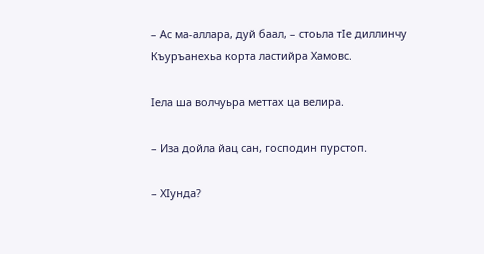– Ас ма-аллара, дуй баал, – стоьла тIе диллинчу Къуръанехьа корта ластийра Хамовс.

Iела ша волчуьра меттах ца велира.

– Иза дойла йац сан, господин пурстоп.

– ХIунда?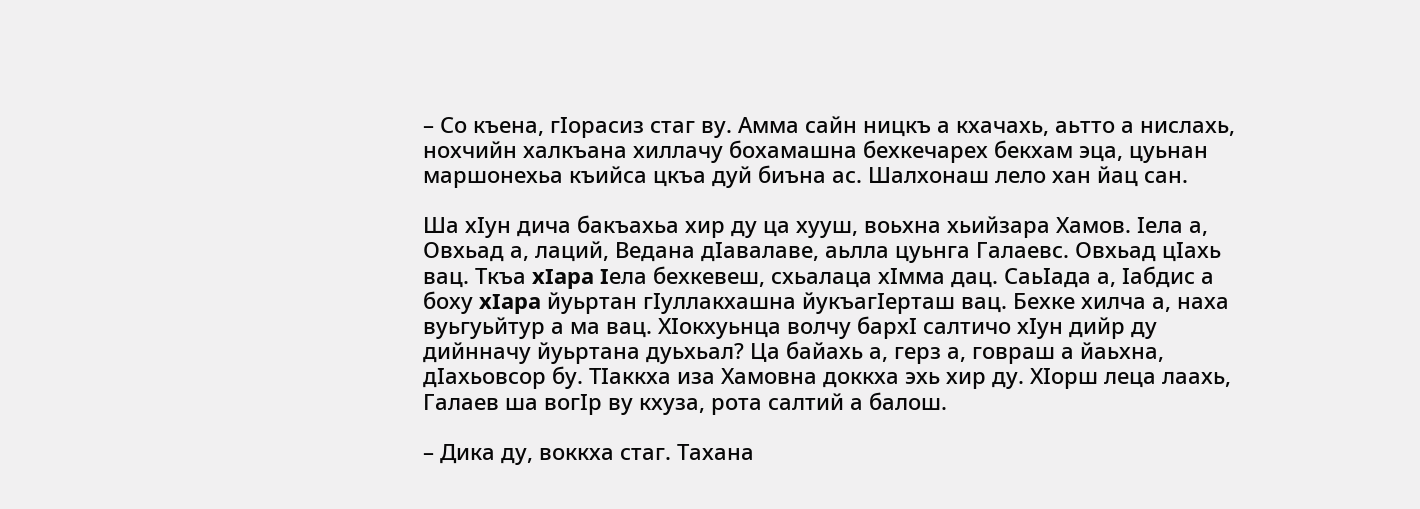– Со къена, гIорасиз стаг ву. Амма сайн ницкъ а кхачахь, аьтто а нислахь, нохчийн халкъана хиллачу бохамашна бехкечарех бекхам эца, цуьнан маршонехьа къийса цкъа дуй биъна ас. Шалхонаш лело хан йац сан.

Ша хIун дича бакъахьа хир ду ца хууш, воьхна хьийзара Хамов. Iела а, Овхьад а, лаций, Ведана дIавалаве, аьлла цуьнга Галаевс. Овхьад цIахь вац. Ткъа xIapa Iела бехкевеш, схьалаца хIмма дац. СаьIада а, Iабдис а боху xIapa йуьртан гIуллакхашна йукъагIерташ вац. Бехке хилча а, наха вуьгуьйтур а ма вац. ХIокхуьнца волчу бархI салтичо хIун дийр ду дийнначу йуьртана дуьхьал? Ца байахь а, герз а, говраш а йаьхна, дIахьовсор бу. ТIаккха иза Хамовна доккха эхь хир ду. ХIорш леца лаахь, Галаев ша вогIр ву кхуза, рота салтий а балош.

– Дика ду, воккха стаг. Тахана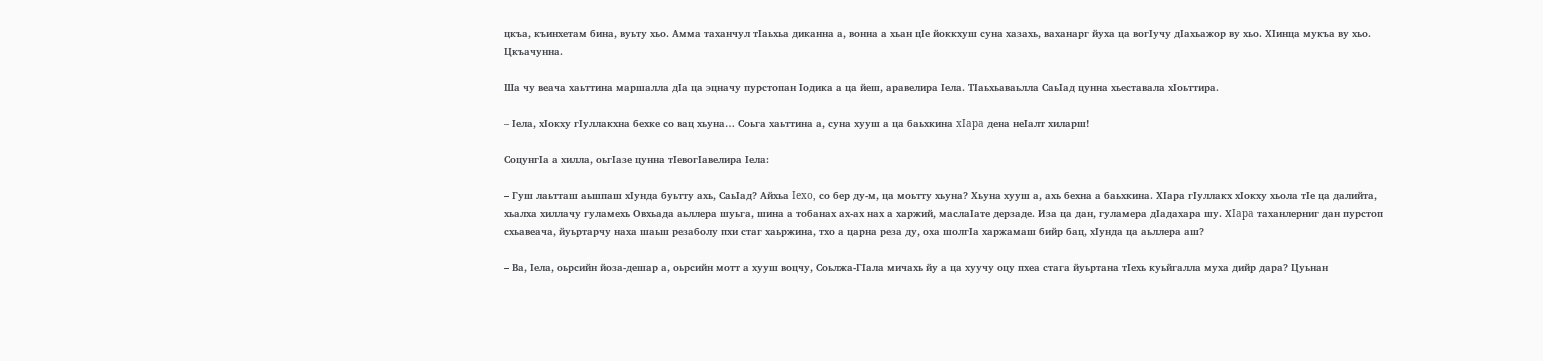цкъа, къинхетам бина, вуьту хьо. Амма таханчул тIаьхьа диканна а, вонна а хьан цIе йоккхуш суна хазахь, ваханарг йуха ца вогIучу дIахьажор ву хьо. ХIинца мукъа ву хьо. Цкъачунна.

Ша чу веача хаьттина маршалла дIа ца эцначу пурстопан Iодика а ца йеш, аравелира Iела. ТIаьхьаваьлла СаьIад цунна хьеставала хIоьттира.

– Iела, хIокху гIуллакхна бехке со вац хьуна… Соьга хаьттина а, суна хууш а ца баьхкина xIapa дена неIалт хиларш!

СоцунгIа а хилла, оьгIазе цунна тIевогIавелира Iела:

– Гуш лаьтташ аьшпаш хIунда буьтту ахь, СаьIад? Айхьа Iexo, со бер ду-м, ца моьтту хьуна? Хьуна хууш а, ахь бехна а баьхкина. ХIара гIуллакх хIокху хьола тIе ца далийта, хьалха хиллачу гуламехь Овхьада аьллера шуьга, шина а тобанах ах-ах нах а харжий, маслаIате дерзаде. Иза ца дан, гуламера дIадахара шу. ХIapa таханлерниг дан пурстоп схьавеача, йуьртарчу наха шаьш резаболу пхи стаг хаьржина, тхо а царна реза ду, оха шолгIа харжамаш бийр бац, хIунда ца аьллера аш?

– Ва, Iела, оьрсийн йоза-дешар а, оьрсийн мотт а хууш воцчу, Соьлжа-ГIала мичахь йу а ца хуучу оцу пхеа стага йуьртана тIехь куьйгалла муха дийр дара? Цуьнан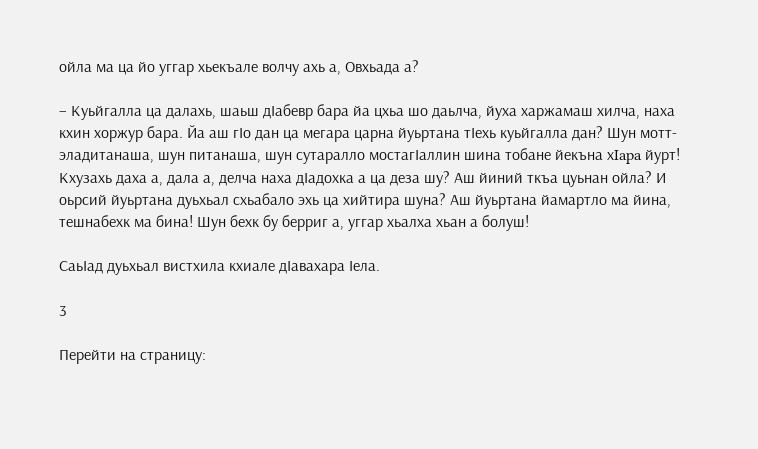ойла ма ца йо уггар хьекъале волчу ахь а, Овхьада а?

– Куьйгалла ца далахь, шаьш дIабевр бара йа цхьа шо даьлча, йуха харжамаш хилча, наха кхин хоржур бара. Йа аш гIo дан ца мегара царна йуьртана тIехь куьйгалла дан? Шун мотт-эладитанаша, шун питанаша, шун сутаралло мостагIаллин шина тобане йекъна хIapa йуpт! Кхузахь даха а, дала а, делча наха дIадохка а ца деза шу? Аш йиний ткъа цуьнан ойла? И оьрсий йуьртана дуьхьал схьабало эхь ца хийтира шуна? Аш йуьртана йамартло ма йина, тешнабехк ма бина! Шун бехк бу берриг а, уггар хьалха хьан а болуш!

СаьIад дуьхьал вистхила кхиале дIавахара Iела.

3

Перейти на страницу: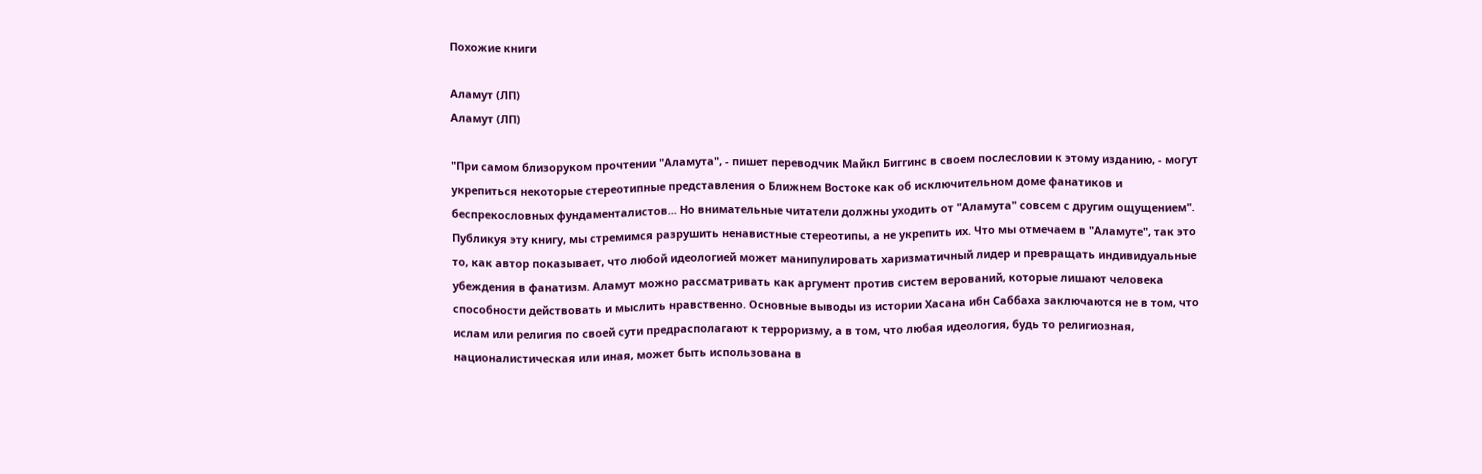Похожие книги

Аламут (ЛП)
Аламут (ЛП)

"При самом близоруком прочтении "Аламута", - пишет переводчик Майкл Биггинс в своем послесловии к этому изданию, - могут укрепиться некоторые стереотипные представления о Ближнем Востоке как об исключительном доме фанатиков и беспрекословных фундаменталистов... Но внимательные читатели должны уходить от "Аламута" совсем с другим ощущением".   Публикуя эту книгу, мы стремимся разрушить ненавистные стереотипы, а не укрепить их. Что мы отмечаем в "Аламуте", так это то, как автор показывает, что любой идеологией может манипулировать харизматичный лидер и превращать индивидуальные убеждения в фанатизм. Аламут можно рассматривать как аргумент против систем верований, которые лишают человека способности действовать и мыслить нравственно. Основные выводы из истории Хасана ибн Саббаха заключаются не в том, что ислам или религия по своей сути предрасполагают к терроризму, а в том, что любая идеология, будь то религиозная, националистическая или иная, может быть использована в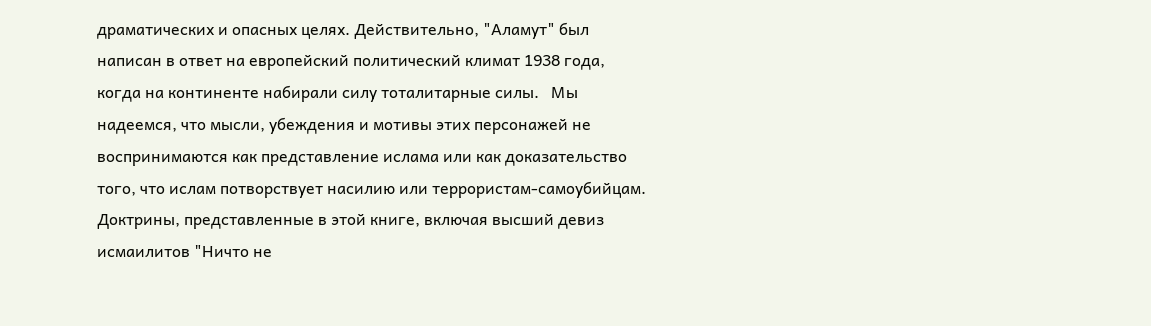драматических и опасных целях. Действительно, "Аламут" был написан в ответ на европейский политический климат 1938 года, когда на континенте набирали силу тоталитарные силы.   Мы надеемся, что мысли, убеждения и мотивы этих персонажей не воспринимаются как представление ислама или как доказательство того, что ислам потворствует насилию или террористам-самоубийцам. Доктрины, представленные в этой книге, включая высший девиз исмаилитов "Ничто не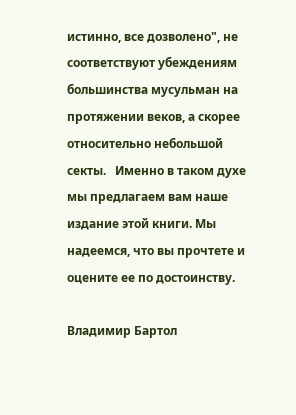истинно, все дозволено", не соответствуют убеждениям большинства мусульман на протяжении веков, а скорее относительно небольшой секты.   Именно в таком духе мы предлагаем вам наше издание этой книги. Мы надеемся, что вы прочтете и оцените ее по достоинству.

Владимир Бартол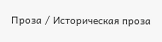Проза / Историческая проза